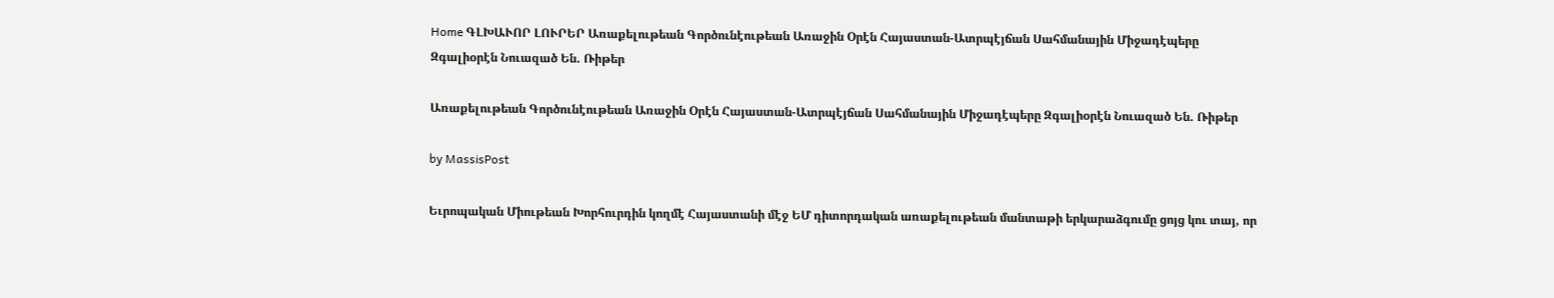Home ԳԼԽԱՒՈՐ ԼՈՒՐԵՐ Առաքելութեան Գործունէութեան Առաջին Օրէն Հայաստան-Ատրպէյճան Սահմանային Միջադէպերը Զգալիօրէն Նուազած Են. Ռիթեր

Առաքելութեան Գործունէութեան Առաջին Օրէն Հայաստան-Ատրպէյճան Սահմանային Միջադէպերը Զգալիօրէն Նուազած Են. Ռիթեր

by MassisPost

Եւրոպական Միութեան Խորհուրդին կողմէ Հայաստանի մէջ ԵՄ դիտորդական առաքելութեան մանտաթի երկարաձգումը ցոյց կու տայ, որ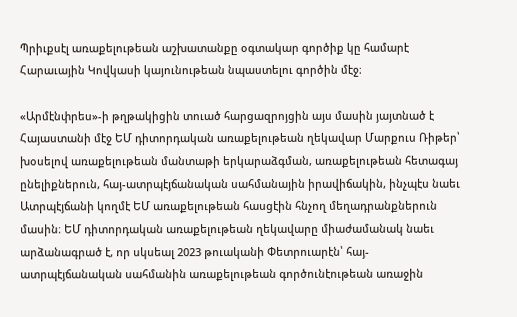Պրիւքսէլ առաքելութեան աշխատանքը օգտակար գործիք կը համարէ Հարաւային Կովկասի կայունութեան նպաստելու գործին մէջ։

«Արմէնփրես»-ի թղթակիցին տուած հարցազրոյցին այս մասին յայտնած է Հայաստանի մէջ ԵՄ դիտորդական առաքելութեան ղեկավար Մարքուս Ռիթեր՝ խօսելով առաքելութեան մանտաթի երկարաձգման, առաքելութեան հետագայ ընելիքներուն, հայ-ատրպէյճանական սահմանային իրավիճակին, ինչպէս նաեւ Ատրպէյճանի կողմէ ԵՄ առաքելութեան հասցէին հնչող մեղադրանքներուն մասին։ ԵՄ դիտորդական առաքելութեան ղեկավարը միաժամանակ նաեւ արձանագրած է, որ սկսեալ 2023 թուականի Փետրուարէն՝ հայ-ատրպէյճանական սահմանին առաքելութեան գործունէութեան առաջին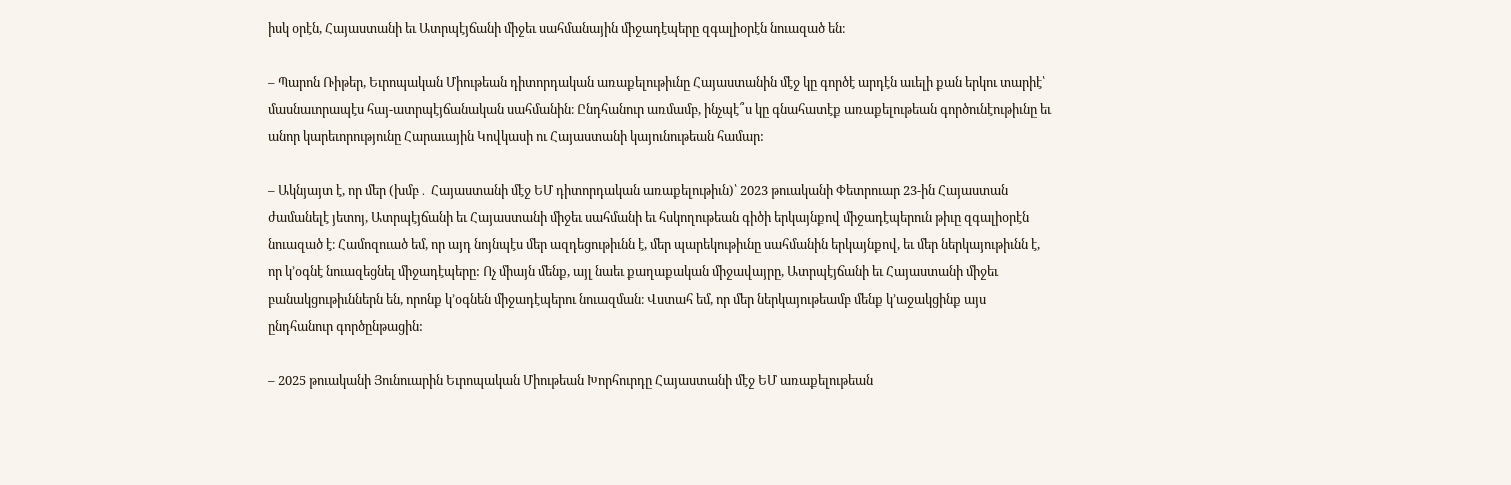իսկ օրէն, Հայաստանի եւ Ատրպէյճանի միջեւ սահմանային միջադէպերը զգալիօրէն նուազած են։

– Պարոն Ռիթեր, Եւրոպական Միութեան դիտորդական առաքելութիւնը Հայաստանին մէջ կը գործէ արդէն աւելի քան երկու տարիէ՝ մասնաւորապէս հայ-ատրպէյճանական սահմանին։ Ընդհանուր առմամբ, ինչպէ՞ս կը գնահատէք առաքելութեան գործունէութիւնը եւ անոր կարեւորությունը Հարաւային Կովկասի ու Հայաստանի կայունութեան համար:

– Ակնյայտ է, որ մեր (խմբ․ Հայաստանի մէջ ԵՄ դիտորդական առաքելութիւն)՝ 2023 թուականի Փետրուար 23-ին Հայաստան ժամանելէ յետոյ, Ատրպէյճանի եւ Հայաստանի միջեւ սահմանի եւ հսկողութեան գիծի երկայնքով միջադէպերուն թիւը զգալիօրէն նուազած է։ Համոզուած եմ, որ այդ նոյնպէս մեր ազդեցութիւնն է, մեր պարեկութիւնը սահմանին երկայնքով, եւ մեր ներկայութիւնն է, որ կ’օգնէ նուազեցնել միջադէպերը: Ոչ միայն մենք, այլ նաեւ քաղաքական միջավայրը, Ատրպէյճանի եւ Հայաստանի միջեւ բանակցութիւններն են, որոնք կ’օգնեն միջադէպերու նուազման։ Վստահ եմ, որ մեր ներկայութեամբ մենք կ’աջակցինք այս ընդհանուր գործընթացին:

– 2025 թուականի Յունուարին Եւրոպական Միութեան Խորհուրդը Հայաստանի մէջ ԵՄ առաքելութեան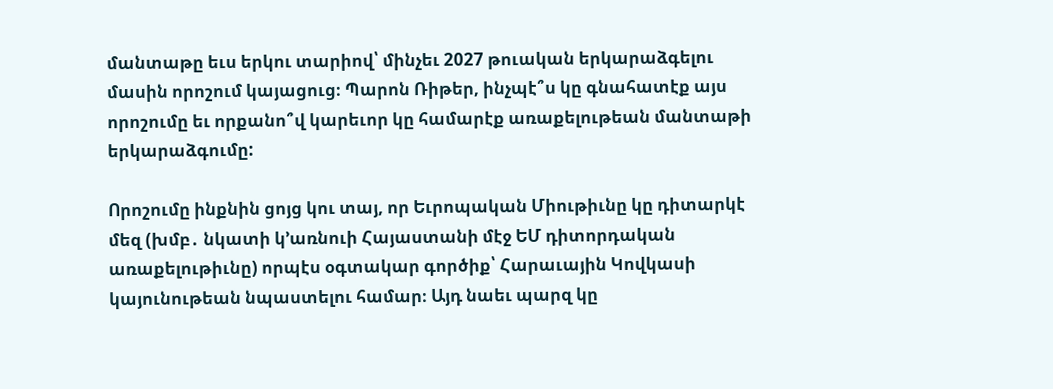մանտաթը եւս երկու տարիով՝ մինչեւ 2027 թուական երկարաձգելու մասին որոշում կայացուց։ Պարոն Ռիթեր, ինչպէ՞ս կը գնահատէք այս որոշումը եւ որքանո՞վ կարեւոր կը համարէք առաքելութեան մանտաթի երկարաձգումը:

Որոշումը ինքնին ցոյց կու տայ, որ Եւրոպական Միութիւնը կը դիտարկէ մեզ (խմբ․ նկատի կ’առնուի Հայաստանի մէջ ԵՄ դիտորդական առաքելութիւնը) որպէս օգտակար գործիք՝ Հարաւային Կովկասի կայունութեան նպաստելու համար։ Այդ նաեւ պարզ կը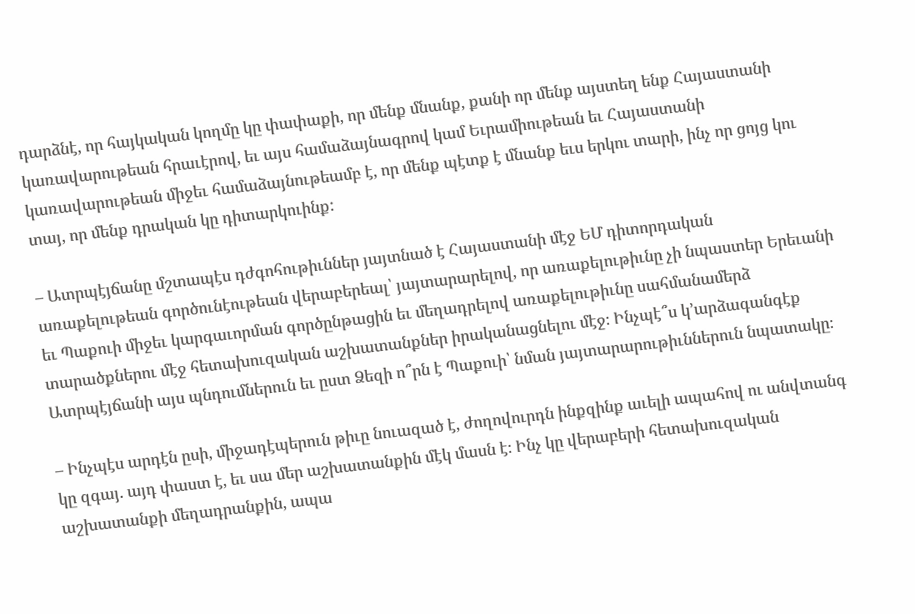դարձնէ, որ հայկական կողմը կը փափաքի, որ մենք մնանք, քանի որ մենք այստեղ ենք Հայաստանի կառավարութեան հրաւէրով, եւ այս համաձայնագրով կամ Եւրամիութեան եւ Հայաստանի կառավարութեան միջեւ համաձայնութեամբ է, որ մենք պէտք է մնանք եւս երկու տարի, ինչ որ ցոյց կու տայ, որ մենք դրական կը դիտարկուինք:

– Ատրպէյճանը մշտապէս դժգոհութիւններ յայտնած է Հայաստանի մէջ ԵՄ դիտորդական առաքելութեան գործունէութեան վերաբերեալ՝ յայտարարելով, որ առաքելութիւնը չի նպաստեր Երեւանի եւ Պաքուի միջեւ կարգաւորման գործընթացին եւ մեղադրելով առաքելութիւնը սահմանամերձ տարածքներու մէջ հետախուզական աշխատանքներ իրականացնելու մէջ։ Ինչպէ՞ս կ’արձագանգէք Ատրպէյճանի այս պնդումներուն եւ ըստ Ձեզի ո՞րն է Պաքուի՝ նման յայտարարութիւններուն նպատակը։

– Ինչպէս արդէն ըսի, միջադէպերուն թիւը նուազած է, ժողովուրդն ինքզինք աւելի ապահով ու անվտանգ կը զգայ. այդ փաստ է, եւ սա մեր աշխատանքին մէկ մասն է։ Ինչ կը վերաբերի հետախուզական աշխատանքի մեղադրանքին, ապա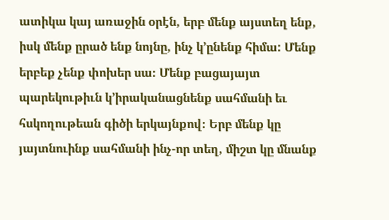ատիկա կայ առաջին օրէն, երբ մենք այստեղ ենք, իսկ մենք ըրած ենք նոյնը, ինչ կ’ընենք հիմա: Մենք երբեք չենք փոխեր սա։ Մենք բացայայտ պարեկութիւն կ’իրականացնենք սահմանի եւ հսկողութեան գիծի երկայնքով։ Երբ մենք կը յայտնուինք սահմանի ինչ-որ տեղ, միշտ կը մնանք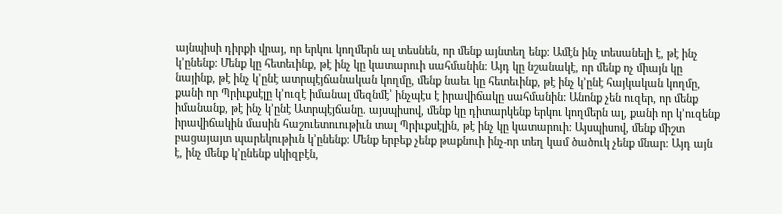այնպիսի դիրքի վրայ, որ երկու կողմերն ալ տեսնեն, որ մենք այնտեղ ենք։ Ամէն ինչ տեսանելի է, թէ ինչ կ’ընենք: Մենք կը հետեւինք, թէ ինչ կը կատարուի սահմանին։ Այդ կը նշանակէ, որ մենք ոչ միայն կը նայինք, թէ ինչ կ’ընէ ատրպէյճանական կողմը, մենք նաեւ կը հետեւինք, թէ ինչ կ’ընէ հայկական կողմը, քանի որ Պրիւքսէլը կ’ուզէ իմանալ մեզնմէ՝ ինչպէս է իրավիճակը սահմանին: Անոնք չեն ուզեր, որ մենք իմանանք, թէ ինչ կ’ընէ Ատրպէյճանը. այսպիսով, մենք կը դիտարկենք երկու կողմերն ալ, քանի որ կ’ուզենք իրավիճակին մասին հաշուետուութիւն տալ Պրիւքսէլին, թէ ինչ կը կատարուի: Այսպիսով, մենք միշտ բացայայտ պարեկութիւն կ’ընենք։ Մենք երբեք չենք թաքնուի ինչ-որ տեղ կամ ծածուկ չենք մնար։ Այդ այն է, ինչ մենք կ’ընենք սկիզբէն,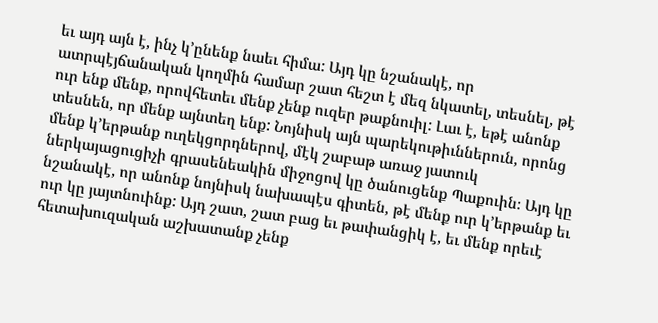եւ այդ այն է, ինչ կ’ընենք նաեւ հիմա: Այդ կը նշանակէ, որ ատրպէյճանական կողմին համար շատ հեշտ է մեզ նկատել, տեսնել, թէ ուր ենք մենք, որովհետեւ մենք չենք ուզեր թաքնուիլ: Լաւ է, եթէ անոնք տեսնեն, որ մենք այնտեղ ենք: Նոյնիսկ այն պարեկութիւններուն, որոնց մենք կ’երթանք ուղեկցորդներով, մէկ շաբաթ առաջ յատուկ ներկայացուցիչի գրասենեակին միջոցով կը ծանուցենք Պաքուին։ Այդ կը նշանակէ, որ անոնք նոյնիսկ նախապէս գիտեն, թէ մենք ուր կ’երթանք եւ ուր կը յայտնուինք: Այդ շատ, շատ բաց եւ թափանցիկ է, եւ մենք որեւէ հետախուզական աշխատանք չենք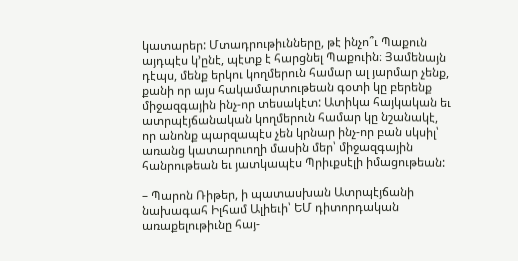կատարեր: Մտադրութիւնները, թէ ինչո՞ւ Պաքուն այդպէս կ’ընէ, պէտք է հարցնել Պաքուին։ Յամենայն դէպս, մենք երկու կողմերուն համար ալ յարմար չենք, քանի որ այս հակամարտութեան գօտի կը բերենք միջազգային ինչ-որ տեսակէտ: Ատիկա հայկական եւ ատրպէյճանական կողմերուն համար կը նշանակէ, որ անոնք պարզապէս չեն կրնար ինչ-որ բան սկսիլ՝ առանց կատարուողի մասին մեր՝ միջազգային հանրութեան եւ յատկապէս Պրիւքսէլի իմացութեան:

– Պարոն Ռիթեր, ի պատասխան Ատրպէյճանի նախագահ Իլհամ Ալիեւի՝ ԵՄ դիտորդական առաքելութիւնը հայ-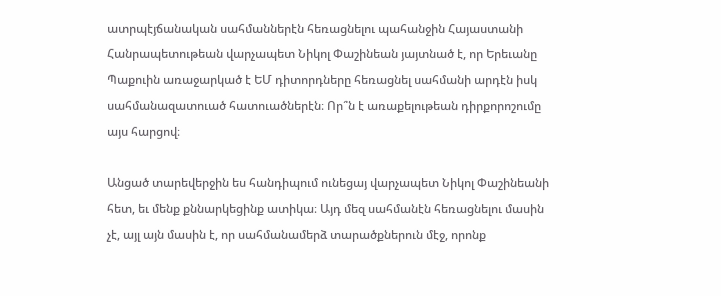ատրպէյճանական սահմաններէն հեռացնելու պահանջին Հայաստանի Հանրապետութեան վարչապետ Նիկոլ Փաշինեան յայտնած է, որ Երեւանը Պաքուին առաջարկած է ԵՄ դիտորդները հեռացնել սահմանի արդէն իսկ սահմանազատուած հատուածներէն։ Որ՞ն է առաքելութեան դիրքորոշումը այս հարցով։

Անցած տարեվերջին ես հանդիպում ունեցայ վարչապետ Նիկոլ Փաշինեանի հետ, եւ մենք քննարկեցինք ատիկա։ Այդ մեզ սահմանէն հեռացնելու մասին չէ, այլ այն մասին է, որ սահմանամերձ տարածքներուն մէջ, որոնք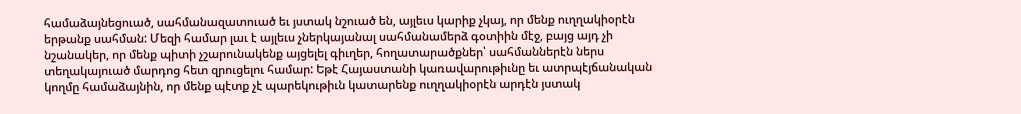համաձայնեցուած, սահմանազատուած եւ յստակ նշուած են, այլեւս կարիք չկայ, որ մենք ուղղակիօրէն երթանք սահման: Մեզի համար լաւ է այլեւս չներկայանալ սահմանամերձ գօտիին մէջ, բայց այդ չի նշանակեր, որ մենք պիտի չշարունակենք այցելել գիւղեր, հողատարածքներ՝ սահմաններէն ներս տեղակայուած մարդոց հետ զրուցելու համար: Եթէ Հայաստանի կառավարութիւնը եւ ատրպէյճանական կողմը համաձայնին, որ մենք պէտք չէ պարեկութիւն կատարենք ուղղակիօրէն արդէն յստակ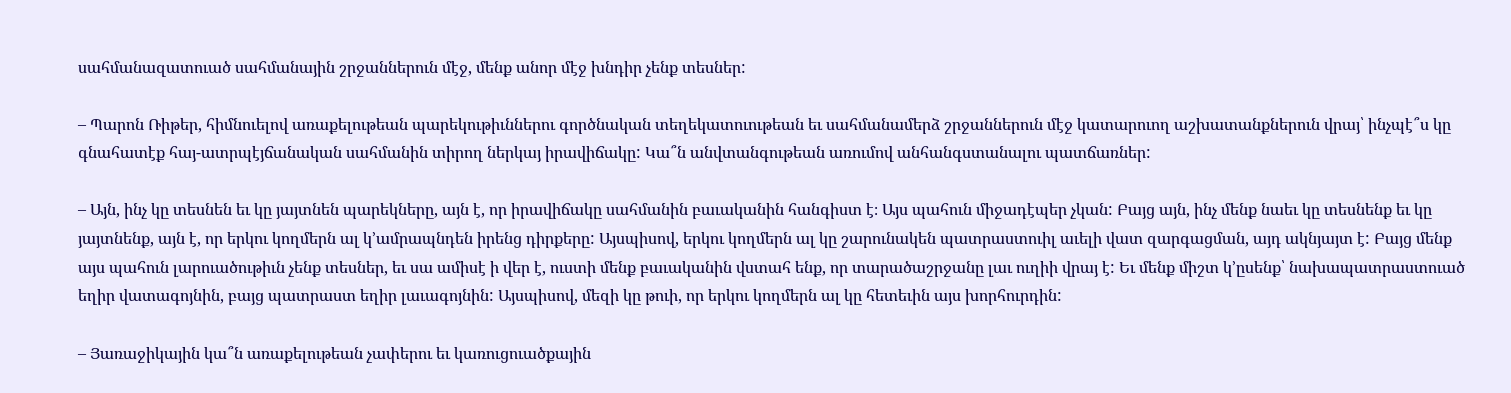սահմանազատուած սահմանային շրջաններուն մէջ, մենք անոր մէջ խնդիր չենք տեսներ:

– Պարոն Ռիթեր, հիմնուելով առաքելութեան պարեկութիւններու գործնական տեղեկատուութեան եւ սահմանամերձ շրջաններուն մէջ կատարուող աշխատանքներուն վրայ՝ ինչպէ՞ս կը գնահատէք հայ-ատրպէյճանական սահմանին տիրող ներկայ իրավիճակը: Կա՞ն անվտանգութեան առումով անհանգստանալու պատճառներ:

– Այն, ինչ կը տեսնեն եւ կը յայտնեն պարեկները, այն է, որ իրավիճակը սահմանին բաւականին հանգիստ է։ Այս պահուն միջադէպեր չկան: Բայց այն, ինչ մենք նաեւ կը տեսնենք եւ կը յայտնենք, այն է, որ երկու կողմերն ալ կ’ամրապնդեն իրենց դիրքերը: Այսպիսով, երկու կողմերն ալ կը շարունակեն պատրաստուիլ աւելի վատ զարգացման, այդ ակնյայտ է: Բայց մենք այս պահուն լարուածութիւն չենք տեսներ, եւ սա ամիսէ ի վեր է, ուստի մենք բաւականին վստահ ենք, որ տարածաշրջանը լաւ ուղիի վրայ է: Եւ մենք միշտ կ’ըսենք՝ նախապատրաստուած եղիր վատագոյնին, բայց պատրաստ եղիր լաւագոյնին: Այսպիսով, մեզի կը թուի, որ երկու կողմերն ալ կը հետեւին այս խորհուրդին:

– Յառաջիկային կա՞ն առաքելութեան չափերու եւ կառուցուածքային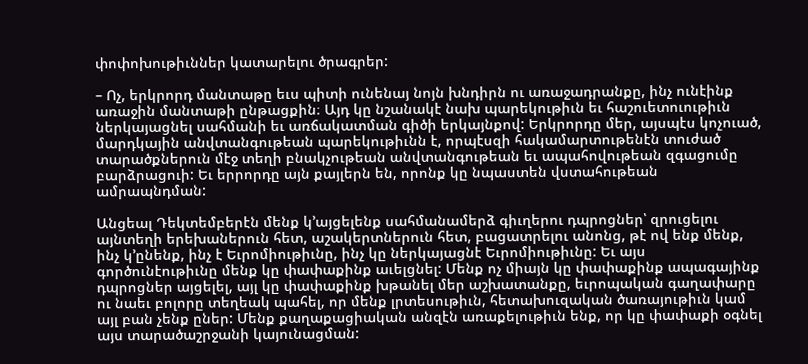փոփոխութիւններ կատարելու ծրագրեր:

– Ոչ, երկրորդ մանտաթը եւս պիտի ունենայ նոյն խնդիրն ու առաջադրանքը, ինչ ունէինք առաջին մանտաթի ընթացքին։ Այդ կը նշանակէ նախ պարեկութիւն եւ հաշուետուութիւն ներկայացնել սահմանի եւ առճակատման գիծի երկայնքով: Երկրորդը մեր, այսպէս կոչուած, մարդկային անվտանգութեան պարեկութիւնն է, որպէսզի հակամարտութենէն տուժած տարածքներուն մէջ տեղի բնակչութեան անվտանգութեան եւ ապահովութեան զգացումը բարձրացուի: Եւ երրորդը այն քայլերն են, որոնք կը նպաստեն վստահութեան ամրապնդման:

Անցեալ Դեկտեմբերէն մենք կ’այցելենք սահմանամերձ գիւղերու դպրոցներ՝ զրուցելու այնտեղի երեխաներուն հետ, աշակերտներուն հետ, բացատրելու անոնց, թէ ով ենք մենք, ինչ կ’ընենք, ինչ է Եւրոմիութիւնը, ինչ կը ներկայացնէ Եւրոմիութիւնը: Եւ այս գործունէութիւնը մենք կը փափաքինք աւելցնել: Մենք ոչ միայն կը փափաքինք ապագայինք դպրոցներ այցելել, այլ կը փափաքինք խթանել մեր աշխատանքը, եւրոպական գաղափարը ու նաեւ բոլորը տեղեակ պահել, որ մենք լրտեսութիւն, հետախուզական ծառայութիւն կամ այլ բան չենք ըներ: Մենք քաղաքացիական անզէն առաքելութիւն ենք, որ կը փափաքի օգնել այս տարածաշրջանի կայունացման: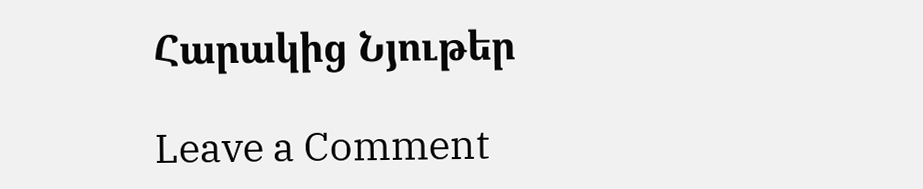Հարակից Նյութեր

Leave a Comment